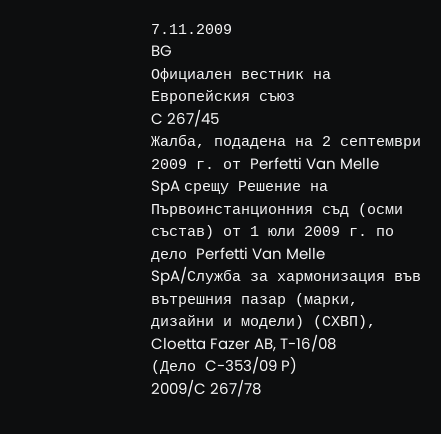7.11.2009
BG
Официален вестник на Европейския съюз
C 267/45
Жалба, подадена на 2 септември 2009 г. от Perfetti Van Melle SpA срещу Решение на Първоинстанционния съд (осми състав) от 1 юли 2009 г. по дело Perfetti Van Melle SpA/Служба за хармонизация във вътрешния пазар (марки, дизайни и модели) (СХВП), Cloetta Fazer AB, T-16/08
(Дело C-353/09 P)
2009/C 267/78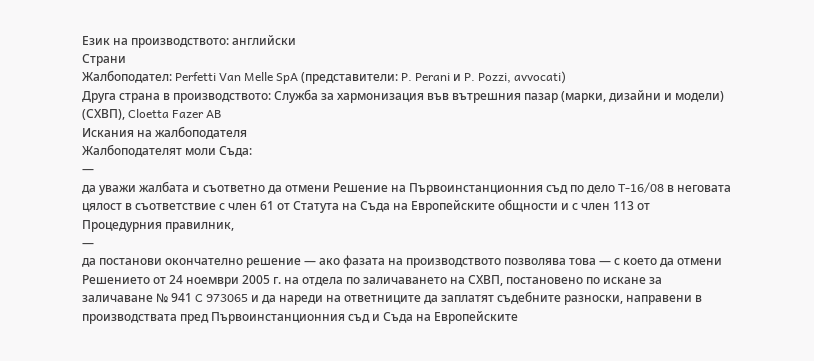Език на производството: английски
Страни
Жалбоподател: Perfetti Van Melle SpA (представители: P. Perani и P. Pozzi, avvocati)
Друга страна в производството: Служба за хармонизация във вътрешния пазар (марки, дизайни и модели) (СХВП), Cloetta Fazer AB
Искания на жалбоподателя
Жалбоподателят моли Съда:
—
да уважи жалбата и съответно да отмени Решение на Първоинстанционния съд по дело T-16/08 в неговата цялост в съответствие с член 61 от Статута на Съда на Европейските общности и с член 113 от Процедурния правилник,
—
да постанови окончателно решение — ако фазата на производството позволява това — с което да отмени Решението от 24 ноември 2005 г. на отдела по заличаването на СХВП, постановено по искане за заличаване № 941 C 973065 и да нареди на ответниците да заплатят съдебните разноски, направени в производствата пред Първоинстанционния съд и Съда на Европейските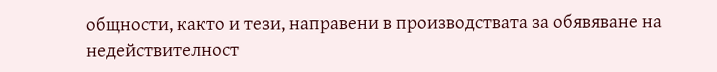общности, както и тези, направени в производствата за обявяване на недействителност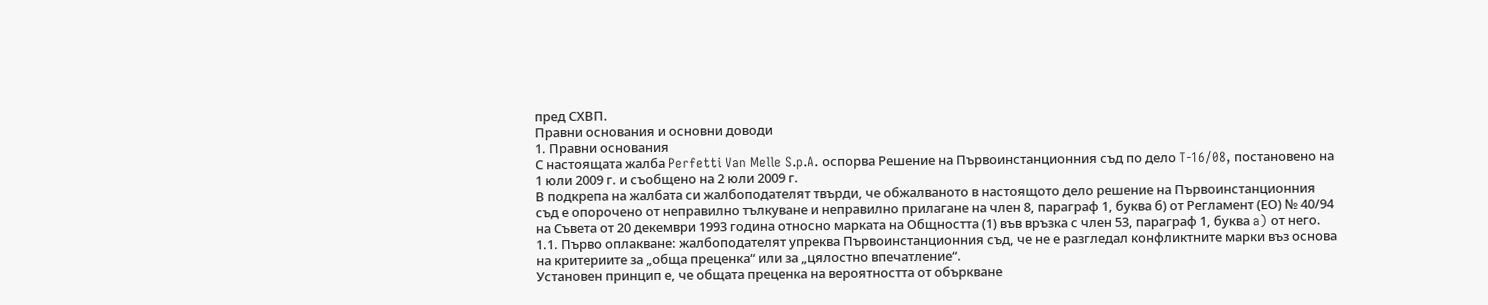пред СХВП.
Правни основания и основни доводи
1. Правни основания
С настоящата жалба Perfetti Van Melle S.p.A. оспорва Решение на Първоинстанционния съд по дело T-16/08, постановено на 1 юли 2009 г. и съобщено на 2 юли 2009 г.
В подкрепа на жалбата си жалбоподателят твърди, че обжалваното в настоящото дело решение на Първоинстанционния съд е опорочено от неправилно тълкуване и неправилно прилагане на член 8, параграф 1, буква б) от Регламент (ЕО) № 40/94 на Съвета от 20 декември 1993 година относно марката на Общността (1) във връзка с член 53, параграф 1, буква a) от него.
1.1. Първо оплакване: жалбоподателят упреква Първоинстанционния съд, че не е разгледал конфликтните марки въз основа на критериите за „обща преценка“ или за „цялостно впечатление“.
Установен принцип е, че общата преценка на вероятността от объркване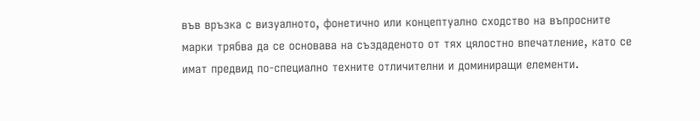във връзка с визуалното, фонетично или концептуално сходство на въпросните марки трябва да се основава на създаденото от тях цялостно впечатление, като се имат предвид по-специално техните отличителни и доминиращи елементи.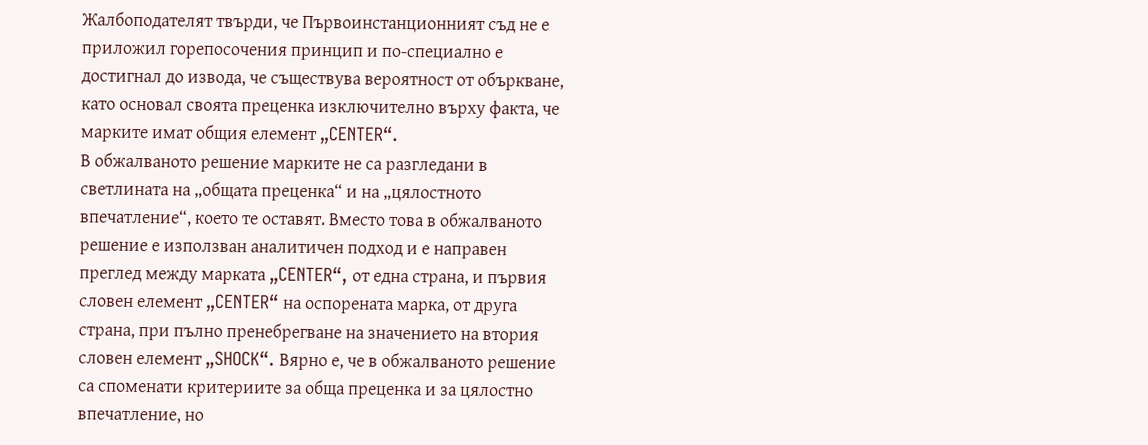Жалбоподателят твърди, че Първоинстанционният съд не е приложил горепосочения принцип и по-специално е достигнал до извода, че съществува вероятност от объркване, като основал своята преценка изключително върху факта, че марките имат общия елемент „CENTER“.
В обжалваното решение марките не са разгледани в светлината на „общата преценка“ и на „цялостното впечатление“, което те оставят. Вместо това в обжалваното решение е използван аналитичен подход и е направен преглед между марката „CENTER“, от една страна, и първия словен елемент „CENTER“ на оспорената марка, от друга страна, при пълно пренебрегване на значението на втория словен елемент „SHOCK“. Вярно е, че в обжалваното решение са споменати критериите за обща преценка и за цялостно впечатление, но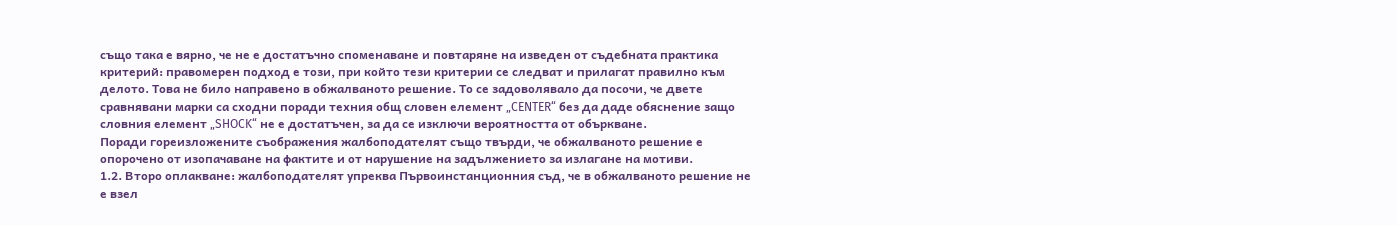също така е вярно, че не е достатъчно споменаване и повтаряне на изведен от съдебната практика критерий: правомерен подход е този, при който тези критерии се следват и прилагат правилно към делото. Това не било направено в обжалваното решение. То се задоволявало да посочи, че двете сравнявани марки са сходни поради техния общ словен елемент „CENTER“ без да даде обяснение защо словния елемент „SHOCK“ не е достатъчен, за да се изключи вероятността от объркване.
Поради гореизложените съображения жалбоподателят също твърди, че обжалваното решение е опорочено от изопачаване на фактите и от нарушение на задължението за излагане на мотиви.
1.2. Второ оплакване: жалбоподателят упреква Първоинстанционния съд, че в обжалваното решение не е взел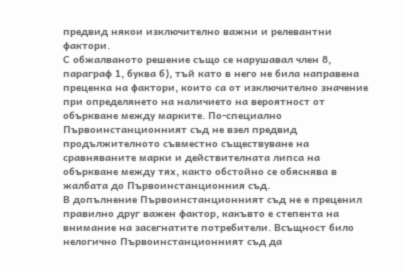предвид някои изключително важни и релевантни фактори.
С обжалваното решение също се нарушавал член 8, параграф 1, буква б), тъй като в него не била направена преценка на фактори, които са от изключително значение при определянето на наличието на вероятност от объркване между марките. По-специално Първоинстанционният съд не взел предвид продължителното съвместно съществуване на сравняваните марки и действителната липса на объркване между тях, както обстойно се обяснява в жалбата до Първоинстанционния съд.
В допълнение Първоинстанционният съд не е преценил правилно друг важен фактор, какъвто е степента на внимание на засегнатите потребители. Всъщност било нелогично Първоинстанционният съд да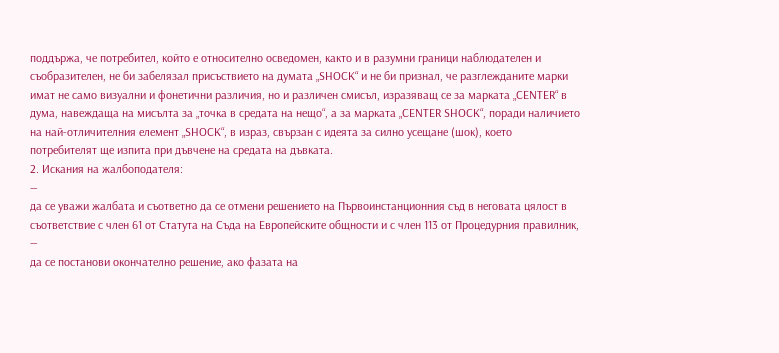поддържа, че потребител, който е относително осведомен, както и в разумни граници наблюдателен и съобразителен, не би забелязал присъствието на думата „SHOCK“ и не би признал, че разглежданите марки имат не само визуални и фонетични различия, но и различен смисъл, изразяващ се за марката „CENTER“ в дума, навеждаща на мисълта за „точка в средата на нещо“, а за марката „CENTER SHOCK“, поради наличието на най-отличителния елемент „SHOCK“, в израз, свързан с идеята за силно усещане (шок), което потребителят ще изпита при дъвчене на средата на дъвката.
2. Искания на жалбоподателя:
—
да се уважи жалбата и съответно да се отмени решението на Първоинстанционния съд в неговата цялост в съответствие с член 61 от Статута на Съда на Европейските общности и с член 113 от Процедурния правилник,
—
да се постанови окончателно решение, ако фазата на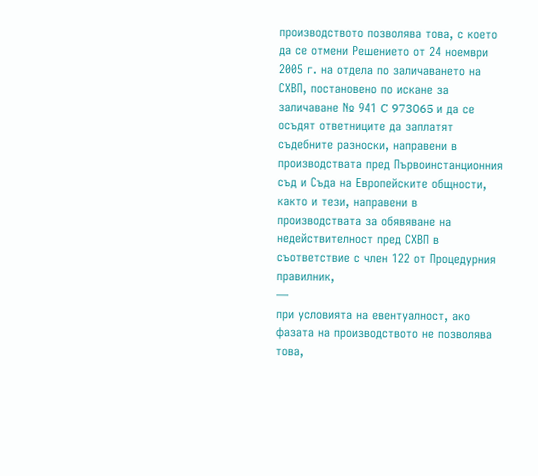производството позволява това, с което да се отмени Решението от 24 ноември 2005 г. на отдела по заличаването на СХВП, постановено по искане за заличаване № 941 C 973065 и да се осъдят ответниците да заплатят съдебните разноски, направени в производствата пред Първоинстанционния съд и Съда на Европейските общности, както и тези, направени в производствата за обявяване на недействителност пред СХВП в съответствие с член 122 от Процедурния правилник,
—
при условията на евентуалност, ако фазата на производството не позволява това,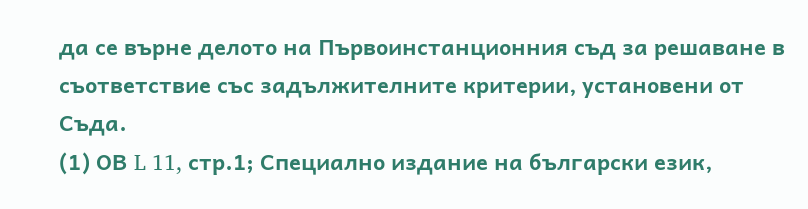да се върне делото на Първоинстанционния съд за решаване в съответствие със задължителните критерии, установени от Съда.
(1) ОВ L 11, стр.1; Специално издание на български език,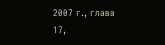2007 г., глава 17,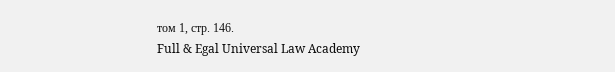том 1, стр. 146.
Full & Egal Universal Law Academy